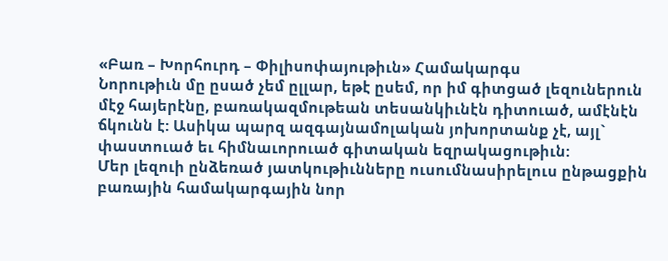«Բառ – Խորհուրդ – Փիլիսոփայութիւն» Համակարգս
Նորութիւն մը ըսած չեմ ըլլար, եթէ ըսեմ, որ իմ գիտցած լեզուներուն մէջ հայերէնը, բառակազմութեան տեսանկիւնէն դիտուած, ամէնէն ճկունն է: Ասիկա պարզ ազգայնամոլական յոխորտանք չէ, այլ` փաստուած եւ հիմնաւորուած գիտական եզրակացութիւն:
Մեր լեզուի ընձեռած յատկութիւնները ուսումնասիրելուս ընթացքին բառային համակարգային նոր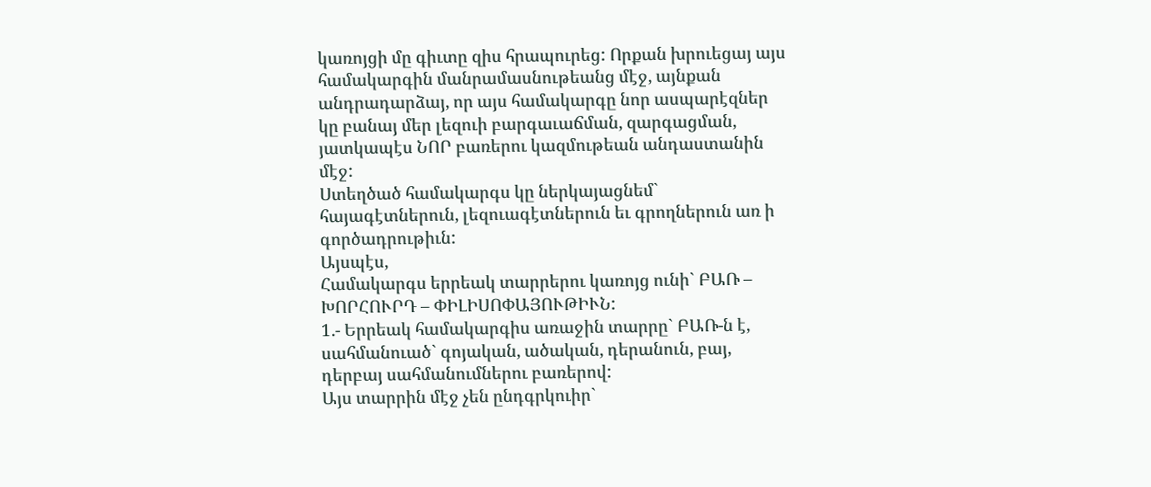կառոյցի մը գիւտը զիս հրապուրեց: Որքան խրուեցայ այս համակարգին մանրամասնութեանց մէջ, այնքան անդրադարձայ, որ այս համակարգը նոր ասպարէզներ կը բանայ մեր լեզուի բարգաւաճման, զարգացման, յատկապէս ՆՈՐ բառերու կազմութեան անդաստանին մէջ:
Ստեղծած համակարգս կը ներկայացնեմ` հայագէտներուն, լեզուագէտներուն եւ գրողներուն առ ի գործադրութիւն:
Այսպէս,
Համակարգս երրեակ տարրերու կառոյց ունի` ԲԱՌ – ԽՈՐՀՈՒՐԴ – ՓԻԼԻՍՈՓԱՅՈՒԹԻՒՆ:
1.- Երրեակ համակարգիս առաջին տարրը` ԲԱՌ-ն է, սահմանուած` գոյական, ածական, դերանուն, բայ, դերբայ սահմանումներու բառերով:
Այս տարրին մէջ չեն ընդգրկուիր`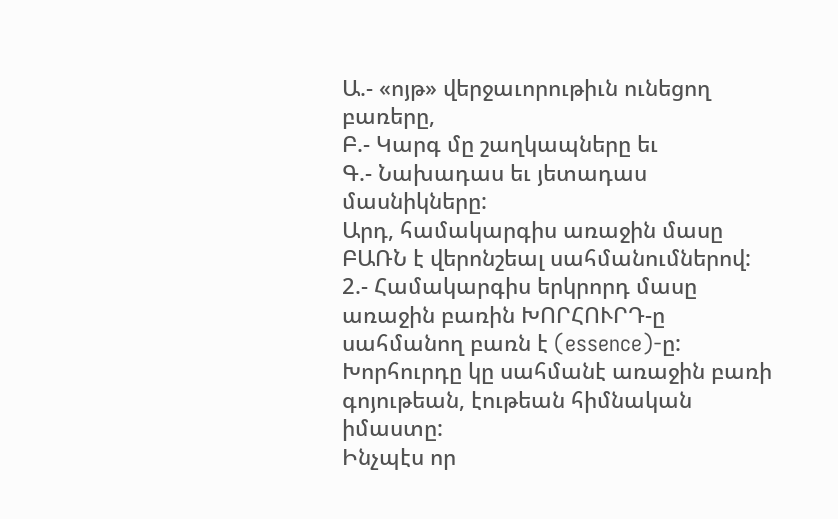Ա.- «ոյթ» վերջաւորութիւն ունեցող բառերը,
Բ.- Կարգ մը շաղկապները եւ
Գ.- Նախադաս եւ յետադաս մասնիկները:
Արդ, համակարգիս առաջին մասը ԲԱՌՆ է վերոնշեալ սահմանումներով:
2.- Համակարգիս երկրորդ մասը առաջին բառին ԽՈՐՀՈՒՐԴ-ը սահմանող բառն է (essence)-ը:
Խորհուրդը կը սահմանէ առաջին բառի գոյութեան, էութեան հիմնական իմաստը:
Ինչպէս որ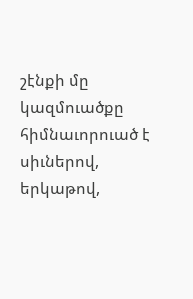շէնքի մը կազմուածքը հիմնաւորուած է սիւներով, երկաթով,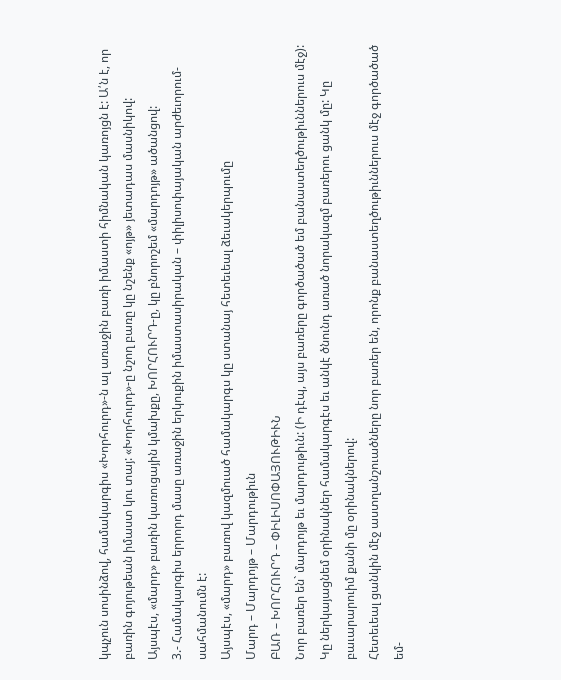կպչուն սոսինձով, համակարգիս «Խորհուրդ»-ն ալ առաջին բառի իմաստի հիմնական կառոյցն է: Ա՛ն է, որ բառին գոյութեան իմաստ կու տայ: «Խորհուրդ»-ը նշող բառը կը նշենք «ոյթ» յետադաս մասնիկով:
Այսպէս, «մարդ» բառին կառուցային կմախքը, ԽՈՐՀՈՒՐԴ-ը, կը բնորոշեմ «մարդոյթ» ածանցով:
3.- Համակարգիս երրորդ մասը առաջին երկուքին իմաստասիրական – փիլիսոփայական արժեւորում-սահմանումն է:
Այսպէս, «մարդ» բառով կազմուած համակարգս կը ստանայ հետեւեալ ձեւակերպումը
Մարդ – Մարդոյթ – Մարդութիւն
ԲԱՌ – ԽՈՐՀՈՒՐԴ – ՓԻԼԻՍՈՓԱՅՈՒԹԻՒՆ
Նոր բառեր են` մարդոյթ եւ մարդութիւն: (Ի դէպ, այս բառերը գործածած եմ բանաստեղծութիւններուս մէջ):
Կը ներկայացնեմ օրինակներ համակարգէս եւ անկէ ծնունդ առած նորակազմ բառերու ցանկ մը: Կը բաւարարուիմ քանի մը օրինակներով:
Հետեւեալ ցանկին մէջ աստղանշուածները նոր բառեր են, որոնք բանաստեղծութիւններուս մէջ գործածած եմ-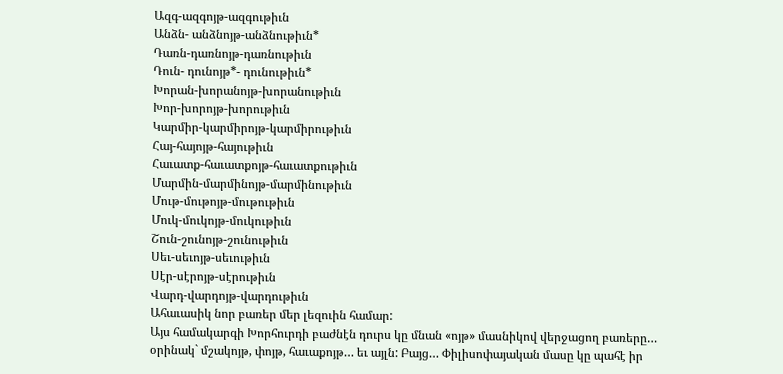Ազգ-ազգոյթ-ազգութիւն
Անձն- անձնոյթ-անձնութիւն*
Դառն-դառնոյթ-դառնութիւն
Դուն- դունոյթ*- դունութիւն*
Խորան-խորանոյթ-խորանութիւն
Խոր-խորոյթ-խորութիւն
Կարմիր-կարմիրոյթ-կարմիրութիւն
Հայ-հայոյթ-հայութիւն
Հաւատք-հաւատքոյթ-հաւատքութիւն
Մարմին-մարմինոյթ-մարմինութիւն
Մութ-մութոյթ-մութութիւն
Մուկ-մուկոյթ-մուկութիւն
Շուն-շունոյթ-շունութիւն
Սեւ-սեւոյթ-սեւութիւն
Սէր-սէրոյթ-սէրութիւն
Վարդ-վարդոյթ-վարդութիւն
Ահաւասիկ նոր բառեր մեր լեզուին համար:
Այս համակարգի Խորհուրդի բաժնէն դուրս կը մնան «ոյթ» մասնիկով վերջացող բառերը… օրինակ` մշակոյթ, փոյթ, հաւաքոյթ… եւ այլն: Բայց… Փիլիսոփայական մասը կը պահէ իր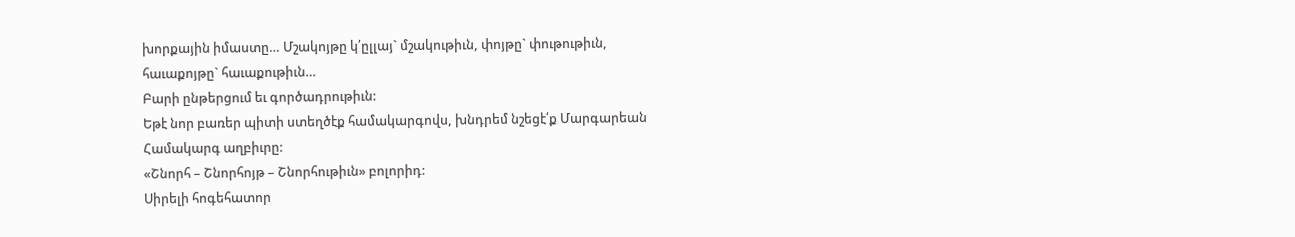խորքային իմաստը… Մշակոյթը կ՛ըլլայ` մշակութիւն, փոյթը` փութութիւն, հաւաքոյթը` հաւաքութիւն…
Բարի ընթերցում եւ գործադրութիւն:
Եթէ նոր բառեր պիտի ստեղծէք համակարգովս, խնդրեմ նշեցէ՛ք Մարգարեան Համակարգ աղբիւրը:
«Շնորհ – Շնորհոյթ – Շնորհութիւն» բոլորիդ:
Սիրելի հոգեհատոր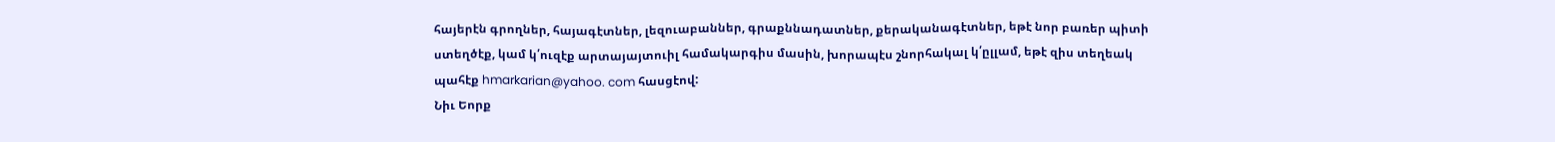հայերէն գրողներ, հայագէտներ, լեզուաբաններ, գրաքննադատներ, քերականագէտներ, եթէ նոր բառեր պիտի ստեղծէք, կամ կ՛ուզէք արտայայտուիլ համակարգիս մասին, խորապէս շնորհակալ կ՛ըլլամ, եթէ զիս տեղեակ պահէք hmarkarian@yahoo. com հասցէով:
Նիւ Եորք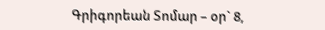Գրիգորեան Տոմար – օր` 8,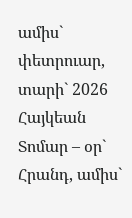ամիս` փետրուար, տարի` 2026
Հայկեան Տոմար – օր` Հրանդ, ամիս`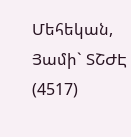Մեհեկան, Յամի` ՏՇԺԷ (4517)